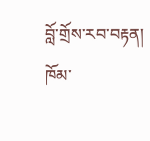བློ་གྲོས་རབ་བརྟན།
ཁོམ་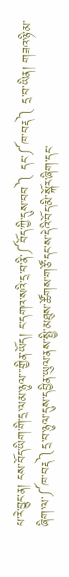པ་རེ་བྱུང་ན། ངས་བོད་ཡིག་གི་དྲ་ལམ་ཉུལ་་་གྱིན་ཡོད། ང་དགའ་སའི་དྲ་བ་ནི་༼བོད་ཀྱི་དུས་བབ༽ དང་༼ཁ་བརྡ༽ དྲ་བ་ཡིན། གཟའ་ཉི་མ་ཞིག་ལ་༼ཁ་བརྡ༽དྲ་བ་ཉུལ་དུས་དབྱིན་ཡུལ་ནས་སྤྱི་མཐུས་ཚོགས་གཙོ་དང་ས་དེའི་བོད་མི་སྐོར་ཞིག་དང་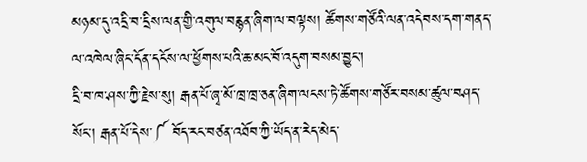མཉམ་དུ་འདྲི་བ་དྲིས་ལན་གྱི་འགུལ་བརྙན་ཞིག་ལ་བལྟས། ཚོགས་གཙོའི་ལན་འདེབས་དག་གནད་ལ་འཁེལ་ཞིང་དོན་དངོས་ལ་ཕྱོགས་པའི་ཆ་མང་བོ་འདུག་བསམ་བྱུང་།
དྲི་བ་ཁ་ཤས་ཀྱི་རྗེས་སུ། རྒན་པོ་ཞྭ་མོ་ཁྲ་ཁྲ་ཅན་ཞིག་ལངས་ཏེ་ཚོགས་གཙོར་བསམ་ཚུལ་བཤད་སོང་། རྒན་པོ་དེས་༼ བོད་རང་བཙན་འཐོབ་ཀྱི་ཡོད་ན་རེད་མེད་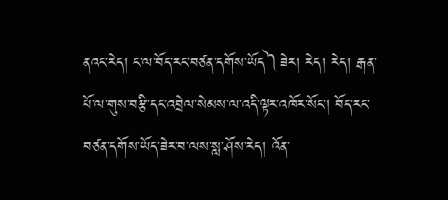ནའང་རེད། ང་ལ་བོད་རང་བཙན་དགོས་ཡོད༽ཟེར། རེད། རེད། རྒན་པོ་ལ་གུས་བརྩི་དང་འབྲེལ་སེམས་ལ་འདི་ལྟར་འཁོར་སོང་། བོད་རང་བཙན་དགོས་ཡོད་ཟེར་བ་ལས་སླ་ཤོས་རེད། འོན་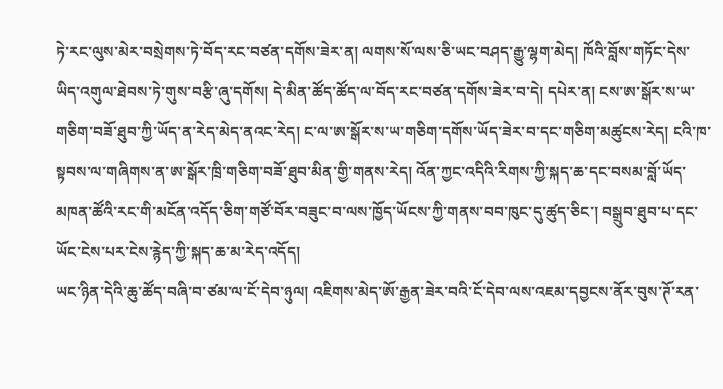ཏེ་རང་ལུས་མེར་བསྲེགས་ཏེ་བོད་རང་བཙན་དགོས་ཟེར་ན། ལགས་སོ་ལས་ཅི་ཡང་བཤད་རྒྱུ་ལྷག་མེད། ཁོའི་བློས་གཏོང་དེས་ཡིད་འགུལ་ཐེབས་ཏེ་གུས་བརྩི་ཞུ་དགོས། དེ་མིན་ཚོད་ཚོད་ལ་བོད་རང་བཙན་དགོས་ཟེར་བ་དེ། དཔེར་ན། ངས་ཨ་སྒོར་ས་ཡ་གཅིག་བཟོ་ཐུབ་ཀྱི་ཡོད་ན་རེད་མེད་ནའང་རེད། ང་ལ་ཨ་སྒོར་ས་ཡ་གཅིག་དགོས་ཡོད་ཟེར་བ་དང་གཅིག་མཚུངས་རེད། ངའི་ཁ་སྟབས་ལ་གཞིགས་ན་ཨ་སྒོར་ཁྲི་གཅིག་བཟོ་ཐུབ་མིན་གྱི་གནས་རེད། འོན་ཀྱང་འདིའི་རིགས་ཀྱི་སྐད་ཆ་དང་བསམ་བློ་ཡོད་མཁན་ཚོའི་རང་གི་མངོན་འདོད་ཅིག་གཙོ་བོར་བཟུང་བ་ལས་ཁྱོད་ཡོངས་ཀྱི་གནས་བབ་ཁུང་དུ་ཚུད་ཅིང་། བསྒྲུབ་ཐུབ་པ་དང་ཡོང་ངེས་པར་ངེས་རྙེད་ཀྱི་སྐད་ཆ་མ་རེད་འདོད།
ཡང་ཉིན་དེའི་ཆུ་ཚོད་བཞི་བ་ཙམ་ལ་ངོ་དེབ་ཉུལ། འཇིགས་མེད་ཨོ་རྒྱན་ཟེར་བའི་ངོ་དེབ་ལས་འཇམ་དབྱངས་ནོར་བུས་ཊོ་རན་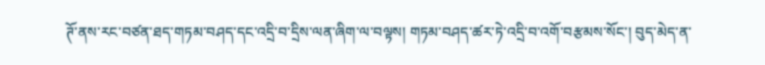ཊོ་ནས་རང་བཙན་ཐད་གཏམ་བཤད་དང་འདྲི་བ་དྲིས་ལན་ཞིག་ལ་བལྟས། གཏམ་བཤད་ཚར་ཏེ་འདྲི་བ་འགོ་བརྩམས་སོང་། བུད་མེད་ན་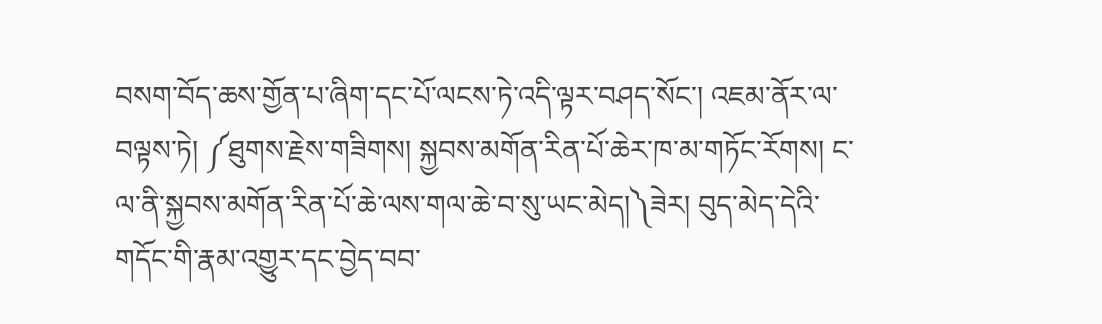བསག་བོད་ཆས་གྱོན་པ་ཞིག་དང་པོ་ལངས་ཏེ་འདི་ལྟར་བཤད་སོང་། འཇམ་ནོར་ལ་བལྟས་ཏེ། ༼ཐུགས་རྗེས་གཟིགས། སྐྱབས་མགོན་རིན་པོ་ཆེར་ཁ་མ་གཏོང་རོགས། ང་ལ་ནི་སྐྱབས་མགོན་རིན་པོ་ཆེ་ལས་གལ་ཆེ་བ་སུ་ཡང་མེད།༽ཟེར། བུད་མེད་དེའི་གདོང་གི་རྣམ་འགྱུར་དང་བྱེད་བབ་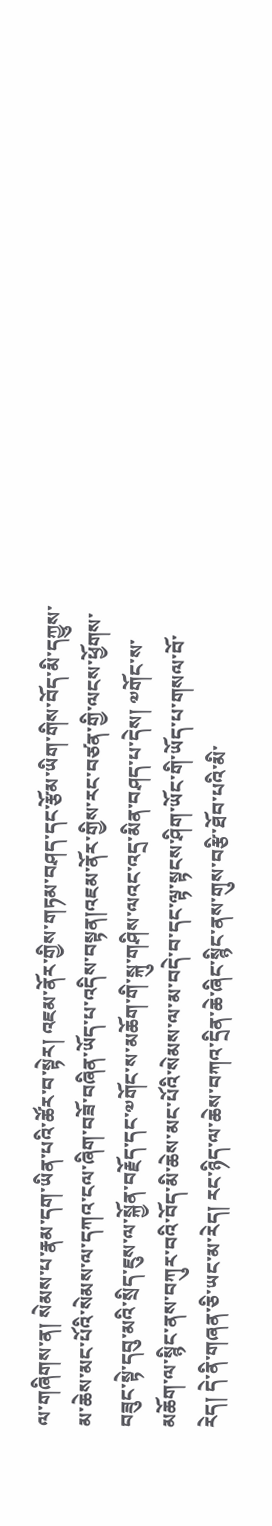ལ་གཞིགས་ན། སེམས་པ་རྣམ་དག་ཡིན་པའི་ཚོར་བ་སྟེར། འཇམ་ནོར་གྱིས་གཏམ་བཤད་དང་རྩོམ་ཡིག་གིས་བོད་མི་དཀྱུས་མ་ཆེས་མང་པོའི་སེམས་ལ་དཀའ་ངལ་ཞིག་བཟོ་བཞིན་ཡོད་པ་འདིས་བསྟན།འཇམ་ནོར་གྱིས་རང་བཙན་གྱི་ལངས་ཕྱོགས་བཟུང་སྟེ་དབུ་མའི་སྲིད་ཇུས་ལ་སྐྱོན་བརྗོད་དང་༧གོང་ས་མཆོག་གི་སྐུ་གཤིས་ལའང་འདྲ་མིན་བཤད་པ་དེས། ༧གོང་ས་མཆོག་ལ་སྙིང་ནས་བཀུར་བའི་བོད་མི་ཆེས་མང་པོའི་སེམས་ལ་མ་བདེ་བ་དང་ལྟ་སྟངས་ཤིག་ཡོང་གི་ཡོད་པ་གསལ་བོ་རེད། དེ་ནི་གཞན་ཅི་ཡང་མ་རེད། རང་ཉིད་ལ་ཆེས་བཀའ་དྲིན་ཆེ་ཞིང་སྙིང་ནས་གུས་བརྩི་ཐོབ་པའི་མི་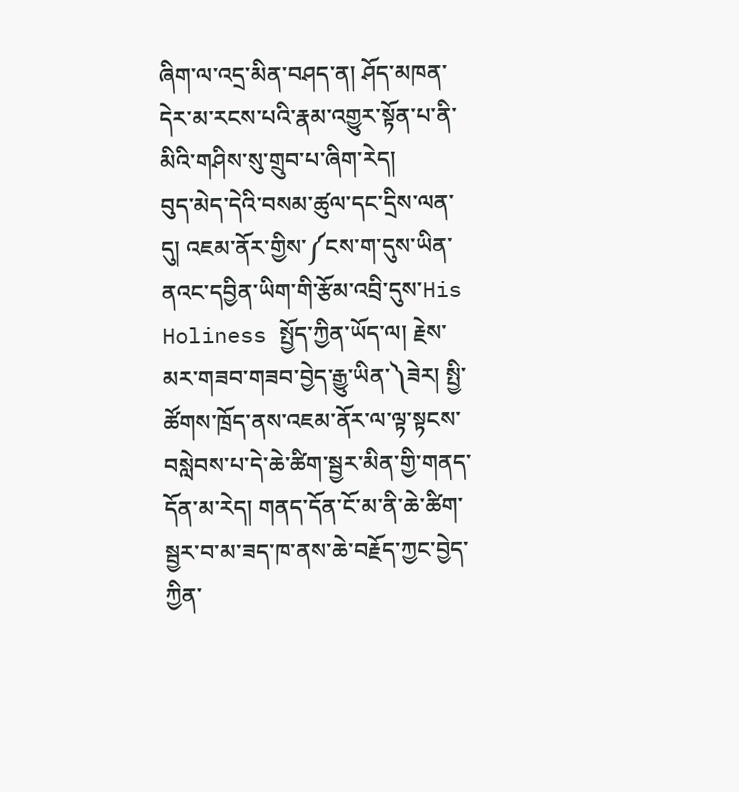ཞིག་ལ་འདྲ་མིན་བཤད་ན། ཤོད་མཁན་དེར་མ་རངས་པའི་རྣམ་འགྱུར་སྟོན་པ་ནི་མིའི་གཤིས་སུ་གྲུབ་པ་ཞིག་རེད།
བུད་མེད་དེའི་བསམ་ཚུལ་དང་དྲིས་ལན་དུ། འཇམ་ནོར་གྱིས་༼ངས་ག་དུས་ཡིན་ནའང་དབྱིན་ཡིག་གི་རྩོམ་འབྲི་དུས་His Holiness སྤྱོད་ཀྱིན་ཡོད་ལ། རྗེས་མར་གཟབ་གཟབ་བྱེད་རྒྱུ་ཡིན་༽ཟེར། སྤྱི་ཚོགས་ཁྲོད་ནས་འཇམ་ནོར་ལ་ལྟ་སྟངས་བསླེབས་པ་དེ་ཆེ་ཚིག་སྦྱར་མིན་གྱི་གནད་དོན་མ་རེད། གནད་དོན་ངོ་མ་ནི་ཆེ་ཚིག་སྦྱར་བ་མ་ཟད་ཁ་ནས་ཆེ་བརྗོད་ཀྱང་བྱེད་ཀྱིན་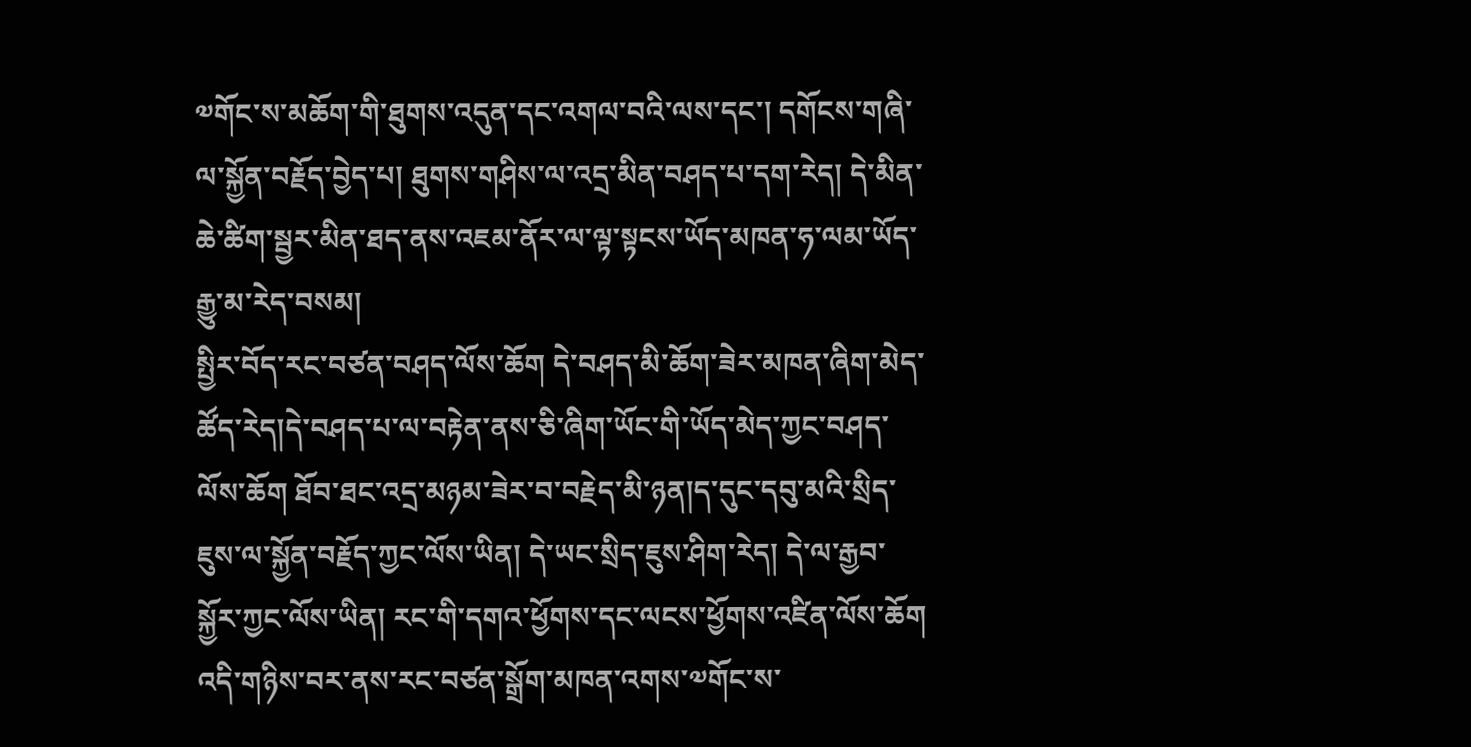༧གོང་ས་མཆོག་གི་ཐུགས་འདུན་དང་འགལ་བའི་ལས་དང་། དགོངས་གཞི་ལ་སྐྱོན་བརྗོད་བྱེད་པ། ཐུགས་གཤིས་ལ་འདྲ་མིན་བཤད་པ་དག་རེད། དེ་མིན་ཆེ་ཚིག་སྦྱར་མིན་ཐད་ནས་འཇམ་ནོར་ལ་ལྟ་སྟངས་ཡོད་མཁན་ཧ་ལམ་ཡོད་རྒྱུ་མ་རེད་བསམ།
སྤྱིར་བོད་རང་བཙན་བཤད་ལོས་ཆོག དེ་བཤད་མི་ཆོག་ཟེར་མཁན་ཞིག་མེད་ཚོད་རེད།དེ་བཤད་པ་ལ་བརྟེན་ནས་ཅི་ཞིག་ཡོང་གི་ཡོད་མེད་ཀྱང་བཤད་ལོས་ཆོག ཐོབ་ཐང་འདྲ་མཉམ་ཟེར་བ་བརྗེད་མི་ཉན།ད་དུང་དབུ་མའི་སྲིད་ཇུས་ལ་སྐྱོན་བརྗོད་ཀྱང་ལོས་ཡིན། དེ་ཡང་སྲིད་ཇུས་ཤིག་རེད། དེ་ལ་རྒྱབ་སྐྱོར་ཀྱང་ལོས་ཡིན། རང་གི་དགའ་ཕྱོགས་དང་ལངས་ཕྱོགས་འཛིན་ལོས་ཆོག འདི་གཉིས་བར་ནས་རང་བཙན་སྒྲོག་མཁན་འགས་༧གོང་ས་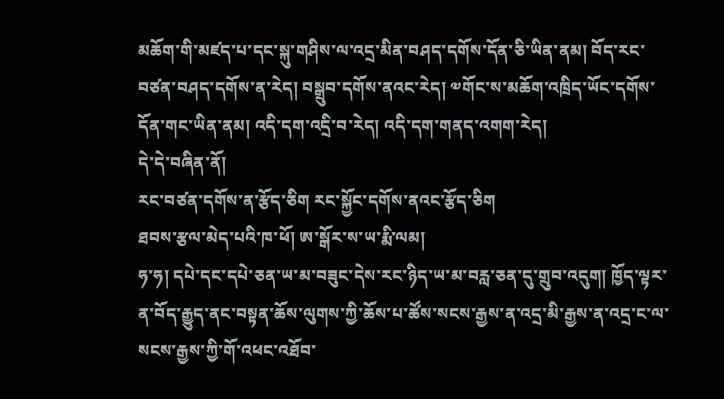མཆོག་གི་མཛད་པ་དང་སྐུ་གཤིས་ལ་འདྲ་མིན་བཤད་དགོས་དོན་ཅི་ཡིན་ནམ། བོད་རང་བཙན་བཤད་དགོས་ན་རེད། བསྒྲུབ་དགོས་ནའང་རེད། ༧གོང་ས་མཆོག་འཁྲིད་ཡོང་དགོས་དོན་གང་ཡིན་ནམ། འདི་དག་འདྲི་བ་རེད། འདི་དག་གནད་འགག་རེད།
དེ་དེ་བཞིན་ནོ།
རང་བཙན་དགོས་ན་རྩོད་ཅིག རང་སྐྱོང་དགོས་ནའང་རྩོད་ཅིག
ཐབས་རྩལ་མེད་པའི་ཁ་ཕོ། ཨ་སྒོར་ས་ཡ་རྨི་ལམ།
ཧ་ཧ། དཔེ་དང་དཔེ་ཅན་ཡ་མ་བཟུང་དེས་རང་ཉིད་ཡ་མ་བརླ་ཅན་དུ་གྲུབ་འདུག། ཁྱོད་ལྟར་ན་བོད་རྒྱུད་ནང་བསྟན་ཆོས་ལུགས་ཀྱི་ཆོས་པ་ཚོས་སངས་རྒྱས་ན་འདྲ་མི་རྒྱས་ན་འདྲ་ང་ལ་སངས་རྒྱས་ཀྱི་གོ་འཕང་འཐོབ་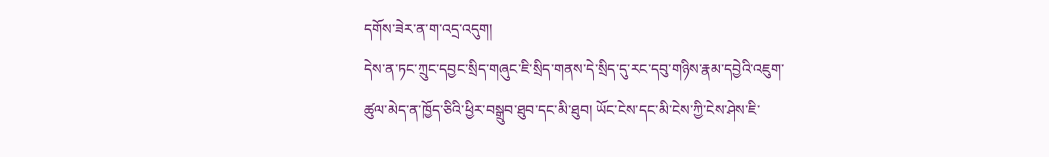དགོས་ཟེར་ན་ག་འདྲ་འདུག།
དེས་ན་ཏང་ཀྲུང་དབྱང་སྲིད་གཞུང་ཇི་སྲིད་གནས་དེ་སྲིད་དུ་རང་དབུ་གཉིས་རྣམ་དབྱེའི་འཇུག་ཚུལ་མེད་ན་ཁྱོད་ཅིའི་ཕྱིར་བསྒྲུབ་ཐུབ་དང་མི་ཐུབ། ཡོང་ངེས་དང་མི་ངེས་ཀྱི་ངེས་ཤེས་ཇི་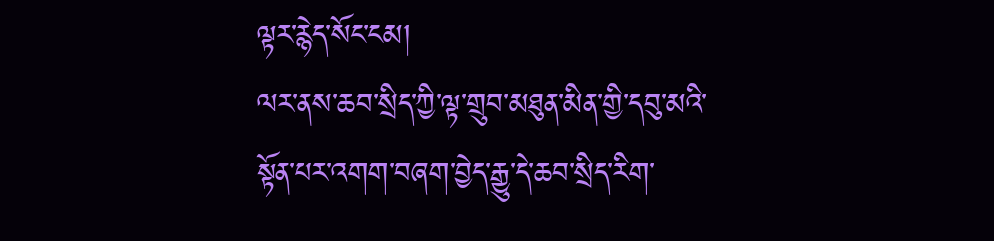ལྟར་རྙེད་སོང་ངམ།
ལར་ནས་ཆབ་སྲིད་ཀྱི་ལྟ་གྲུབ་མཐུན་མིན་གྱི་དབུ་མའི་སྟོན་པར་འགག་བཞག་བྱེད་རྒྱུ་དེ་ཆབ་སྲིད་རིག་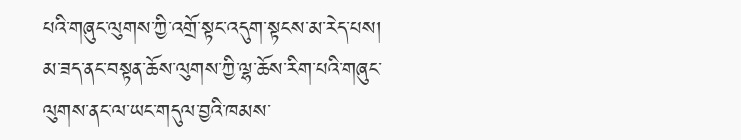པའི་གཞུང་ལུགས་ཀྱི་འགྲོ་སྟང་འདུག་སྟངས་མ་རེད་པས། མ་ཟད་ནང་བསྟན་ཆོས་ལུགས་ཀྱི་ལྷ་ཆོས་རིག་པའི་གཞུང་ལུགས་ནང་ལ་ཡང་གདུལ་བྱའི་ཁམས་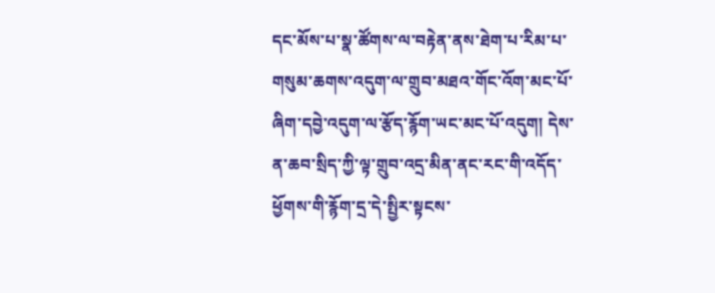དང་མོས་པ་སྣ་ཚོགས་ལ་བརྟེན་ནས་ཐེག་པ་རིམ་པ་གསུམ་ཆགས་འདུག་ལ་གྲུབ་མཐའ་གོང་འོག་མང་པོ་ཞིག་དབྱེ་འདུག་ལ་རྩོད་རྙོག་ཡང་མང་པོ་འདུག། དེས་ན་ཆབ་སྲིད་ཀྱི་ལྟ་གྲུབ་འདྲ་མིན་ནང་རང་གི་འདོད་ཕྱོགས་གི་རྙོག་དྲ་དེ་སྤྱིར་སྟངས་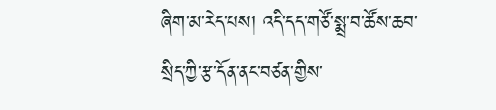ཞིག་མ་རེད་པས། འདི་དད་གཙོ་སྨྲ་བ་ཚོས་ཆབ་སྲིད་ཀྱི་རྩ་དོན་ནང་བཙན་གྱིས་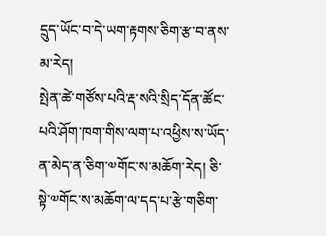དྲུད་ཡོང་བ་དེ་ཡག་རྟགས་ཅིག་རྩ་བ་ནས་མ་རེད།
སྤེན་ཚེ་གཙོས་པའི་རྡ་སའི་སྲིད་དོན་ཚོང་པའི་ཤོག་ཁག་གིས་ལག་པ་འཕྱིས་ས་ཡོད་ན་མེད་ན་ཅིག་༧གོང་ས་མཆོག་རེད། ཅི་སྟེ་༧གོང་ས་མཆོག་ལ་དད་པ་རྩེ་གཅིག་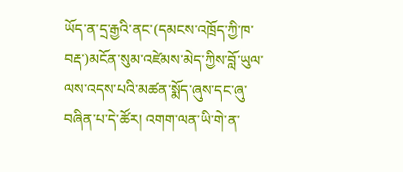ཡོད་ན་དྲ་རྒྱའི་ནང་(དམངས་འཁྲོད་ཀྱི་ཁ་བརྡ་)མངོན་སུམ་འཛེམས་མེད་ཀྱིས་བློ་ཡུལ་ལས་འདས་པའི་མཚན་སྨོད་ཞུས་དང་ཞུ་བཞིན་པ་དེ་ཚོར། འགག་ལན་ཡི་གེ་ན་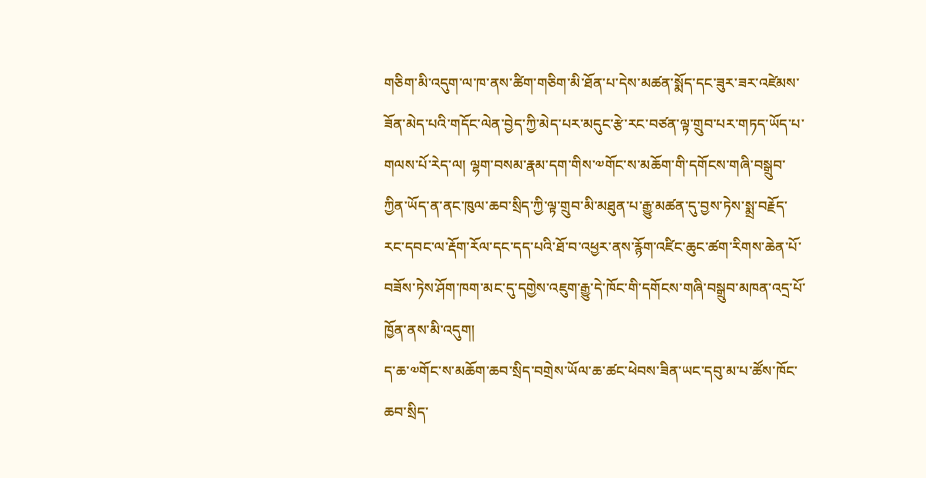གཅིག་མི་འདུག་ལ་ཁ་ནས་ཚིག་གཅིག་མི་ཐོན་པ་དེས་མཚན་སྨོད་དང་ཟུར་ཟར་འཛེམས་ཟོན་མེད་པའི་གདོང་ལེན་བྱེད་ཀྱི་མེད་པར་མདུང་རྩེ་རང་བཙན་ལྟ་གྲུབ་པར་གཏད་ཡོད་པ་གལས་པོ་རེད་ལ། ལྷག་བསམ་རྣམ་དག་གིས་༧གོང་ས་མཆོག་གི་དགོངས་གཞི་བསྒྲུབ་ཀྱིན་ཡོད་ན་ནང་ཁུལ་ཆབ་སྲིད་ཀྱི་ལྟ་གྲུབ་མི་མཐུན་པ་རྒྱུ་མཚན་དུ་བྱས་ཏེས་སྨྲ་བརྗོད་རང་དབང་ལ་རྡོག་རོལ་དང་དད་པའི་ཐོ་བ་འཕྱར་ནས་རྙོག་འཛིང་ཆུང་ཚག་རིགས་ཆེན་པོ་བཟོས་ཏེས་ཤོག་ཁག་མང་དུ་དགྱེས་འཇུག་རྒྱུ་དེ་ཁོང་གི་དགོངས་གཞི་བསྒྲུབ་མཁན་འདྲ་པོ་ཁྱོན་ནས་མི་འདུག།
ད་ཆ་༧གོང་ས་མཆོག་ཆབ་སྲིད་བགྲེས་ཡོལ་ཆ་ཚང་ཕེབས་ཟིན་ཡང་དབུ་མ་པ་ཚོས་ཁོང་ཆབ་སྲིད་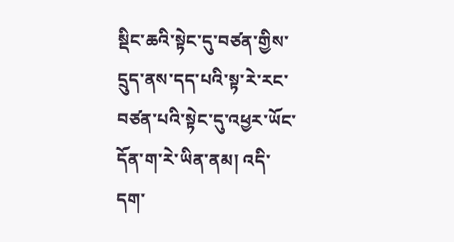སྡིང་ཆའི་སྟེང་དུ་བཙན་གྱིས་དྲུད་ནས་དད་པའི་སྟ་རེ་རང་བཙན་པའི་སྟེང་དུ་འཕྱར་ཡོང་དོན་ག་རེ་ཡིན་ནམ། འདི་དག་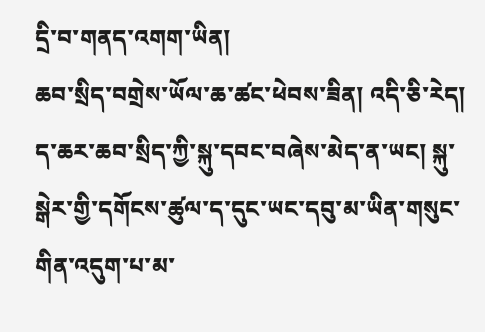དྲི་བ་གནད་འགག་ཡིན།
ཆབ་སྲིད་བགྲེས་ཡོལ་ཆ་ཚང་ཕེབས་ཟིན། འདི་ཅི་རེད།
ད་ཆར་ཆབ་སྲིད་ཀྱི་སྐུ་དབང་བཞེས་མེད་ན་ཡང། སྐུ་སྒེར་གྱི་དགོངས་ཚུལ་ད་དུང་ཡང་དབུ་མ་ཡིན་གསུང་གིན་འདུག་པ་མ་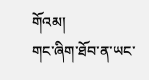གོའམ།
གང་ཞིག་ཐོབ་ན་ཡང་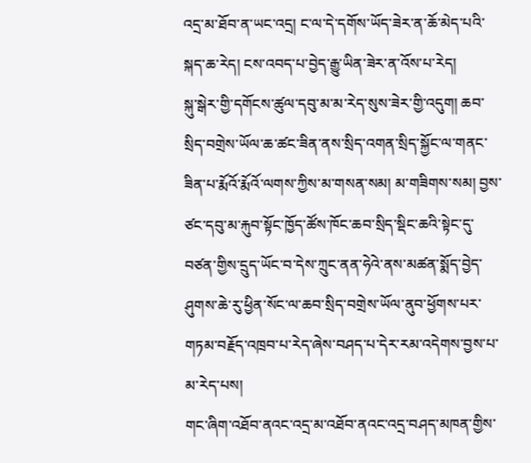འདྲ་མ་ཐོབ་ན་ཡང་འདྲ། ང་ལ་དེ་དགོས་ཡོད་ཟེར་ན་ཆོ་མེད་པའི་སྐད་ཆ་རེད། ངས་འབད་པ་བྱེད་རྒྱུ་ཡིན་ཟེར་ན་འོས་པ་རེད།
སྐུ་སྒེར་གྱི་དགོངས་ཚུལ་དབུ་མ་མ་རེད་སུས་ཟེར་གྱི་འདུག། ཆབ་སྲིད་བགྲེས་ཡོལ་ཆ་ཚང་ཟིན་ནས་སྲིད་འགན་སྲིད་སྐྱོང་ལ་གནང་ཟིན་པ་རྨོའོ་རྨོའོ་ལགས་ཀྱིས་མ་གསན་སམ། མ་གཟིགས་སམ། བྱས་ཙང་དབུ་མ་རྐུབ་སྟོང་ཁྱོད་ཚོས་ཁོང་ཆབ་སྲིད་སྡིང་ཆའི་སྟེང་དུ་བཙན་གྱིས་དྲུད་ཡོང་བ་དེས་ཀྲུང་ནན་ཧེའེ་ནས་མཚན་སྨོད་བྱེད་ཤུགས་ཆེ་རུ་ཕྱིན་སོང་ལ་ཆབ་སྲིད་བགྲེས་ཡོལ་ནུབ་ཕྱོགས་པར་གཏམ་བརྗོད་འཁྲབ་པ་རེད་ཞེས་བཤད་པ་དེར་རམ་འདེགས་བྱས་པ་མ་རེད་པས།
གང་ཞིག་འཐོབ་ནའང་འདྲ་མ་འཐོབ་ནའང་འདྲ་བཤད་མཁན་གྱིས་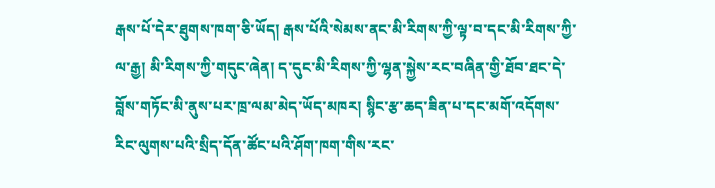རྒས་པོ་དེར་ཐུགས་ཁག་ཅི་ཡོད། རྒས་པོའི་སེམས་ནང་མི་རིགས་ཀྱི་ལྟ་བ་དང་མི་རིགས་ཀྱི་ལ་རྒྱ། མི་རིགས་ཀྱི་གདུང་ཞེན། ད་དུང་མི་རིགས་ཀྱི་ལྷན་སྐྱེས་རང་བཞིན་གྱི་ཐོབ་ཐང་དེ་བློས་གཏོང་མི་ནུས་པར་ཁྲ་ལམ་མེད་ཡོད་མཁར། སྙིང་རྩ་ཆད་ཟིན་པ་དང་མགོ་འདོགས་རིང་ལུགས་པའི་སྲིད་དོན་ཚོང་པའི་ཤོག་ཁག་གིས་རང་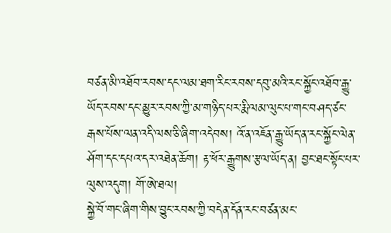བཙན་མི་འཐོབ་རབས་དང་ལམ་ཐག་རིང་རབས་དབུ་མའི་རང་སྐྱོང་འཐོབ་རྒྱུ་ཡོད་རབས་དང་མྱུར་རབས་ཀྱི་མ་གཉིད་པར་རྨི་ལམ་ལུང་པ་གང་བཤད་ཙང་རྒས་པོས་ལན་འདི་ལས་ཅི་ཞིག་འདེབས། འོ་ན་འཇོན་རྒྱུ་ཡོད་ན་རང་སྐྱོང་ལེན་ཤོག་དང་དཔའ་དར་འཐེན་ཆོག། རྟ་ཕོར་རྒྱུགས་རྩལ་ཡོད་ན། བྱང་ཐང་སྟོང་པར་ལུས་འདུག། གོ་ཨེ་ཐལ།
སྐྱེ་བོ་གང་ཞིག་གིས་བྱུང་རབས་ཀྱི་བདེན་དོན་རང་བཙན་མང་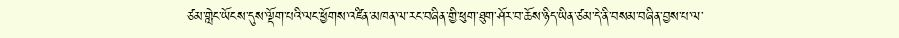ཙམ་གླེང་ཡོངས་དུས་ལྡོག་པའི་ལང་ཕྱོགས་འཛིན་མཁན་ལ་རང་བཞིན་གྱི་ཕུག་ཐུག་ཤོར་བ་ཆོས་ཉིད་ཡིན་ཙམ་དེ་ནི་བསམ་བཞིན་བྱས་པ་ལ་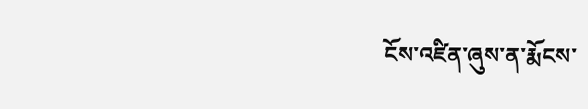ངོས་འཛིན་ཞུས་ན་རྨོངས་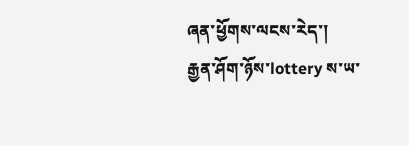ཞན་ཕྱོགས་ལངས་རེད་།
རྒྱན་ཤོག་ཉོས་lottery ས་ཡ་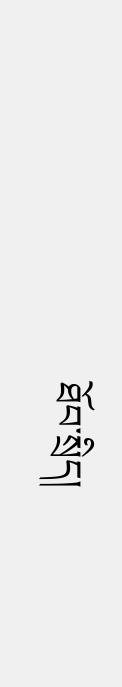ཐོབ་སྲིད།